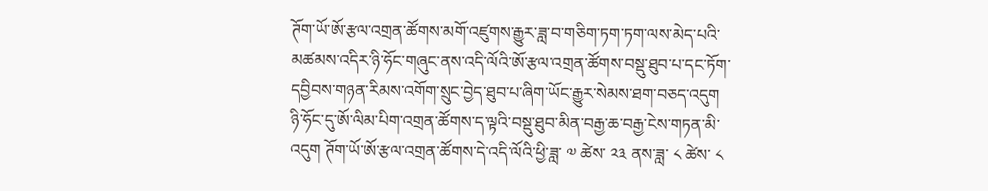ཊོག་ཡོ་ཨོ་རྩལ་འགྲན་ཚོགས་མགོ་འཛུགས་རྒྱུར་ཟླ་བ་གཅིག་ཏག་ཏག་ལས་མེད་པའི་མཚམས་འདིར་ཉི་ཧོང་གཞུང་ནས་འདི་ལོའི་ཨོ་རྩལ་འགྲན་ཚོགས་བསྡུ་ཐུབ་པ་དང་ཏོག་དབྱིབས་གཉན་རིམས་འགོག་སྲུང་བྱེད་ཐུབ་པ་ཞིག་ཡོང་རྒྱུར་སེམས་ཐག་བཅད་འདུག
ཉི་ཧོང་དུ་ཨོ་ལིམ་པིག་འགྲན་ཚོགས་ད་ལྟའི་བསྡུ་ཐུབ་མིན་བརྒྱ་ཆ་བརྒྱ་ངེས་གཏན་མི་འདུག ཊོག་ཡོ་ཨོ་རྩལ་འགྲན་ཚོགས་དེ་འདི་ལོའི་ཕྱི་ཟླ་ ༧ ཚེས་ ༢༣ ནས་ཟླ་ ༨ ཚེས་ ༨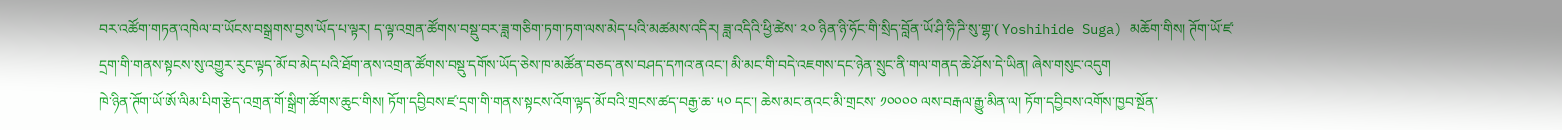བར་འཚོག་གཏན་འཁེལ་བ་ཡོངས་བསྒྲགས་བྱས་ཡོད་པ་ལྟར། ད་ལྟ་འགྲན་ཚོགས་བསྡུ་བར་ཟླ་གཅིག་ཏག་ཏག་ལས་མེད་པའི་མཚམས་འདིར། ཟླ་འདིའི་ཕྱི་ཚེས་ ༢༠ ཉིན་ཉི་ཧོང་གི་སྲིད་བློན་ཡོ་ཤི་ཧི་ཌི་སུ་གྷ་( Yoshihide Suga) མཆོག་གིས། ཊོག་ཡོ་ཛ་དྲག་གི་གནས་སྟངས་སུ་འགྱུར་རུང་ལྟད་མོ་བ་མེད་པའི་ཐོག་ནས་འགྲན་ཚོགས་བསྡུ་དགོས་ཡོད་ཅེས་ཁ་མཚོན་བཅད་ནས་བཤད་དཀའ་ནའང་། མི་མང་གི་བདེ་འཇགས་དང་ཉེན་སྲུང་ནི་གལ་གནད་ཆེ་ཤོས་དེ་ཡིན། ཞེས་གསུང་འདུག
ཁེ་ཉིན་ཊོག་ཡོ་ཨོ་ལིམ་པིག་རྩེད་འགྲན་གོ་སྒྲིག་ཚོགས་ཆུང་གིས། ཏོག་དབྱིབས་ཛ་དྲག་གི་གནས་སྟངས་འོག་ལྟད་མོ་བའི་གྲངས་ཚད་བརྒྱ་ཆ་ ༥༠ དང་། ཆེས་མང་ནའང་མི་གྲངས་ ༡༠༠༠༠ ལས་བརྒལ་རྒྱུ་མིན་ལ། ཏོག་དབྱིབས་འགོས་ཁྱབ་སྔོན་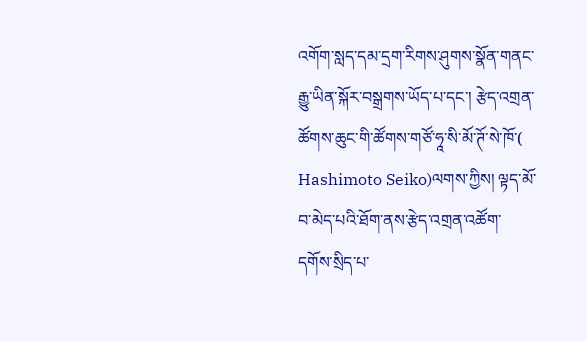འགོག་སླད་དམ་དྲག་རིགས་ཤུགས་སྣོན་གནང་རྒྱུ་ཡིན་སྐོར་བསྒྲགས་ཡོད་པ་དང་། རྩེད་འགྲན་ཚོགས་ཆུང་གི་ཚོགས་གཙོ་ཧཱ་སི་མོ་ཊོ་སེ་ཁོ་( Hashimoto Seiko)ལགས་ཀྱིས། ལྟད་མོ་བ་མེད་པའི་ཐོག་ནས་རྩེད་འགྲན་འཚོག་དགོས་སྲིད་པ་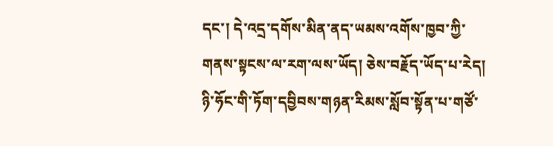དང་། དེ་འདྲ་དགོས་མིན་ནད་ཡམས་འགོས་ཁྱབ་ཀྱི་གནས་སྟངས་ལ་རག་ལས་ཡོད། ཅེས་བརྗོད་ཡོད་པ་རེད།
ཉི་ཧོང་གི་ཏོག་དབྱིབས་གཉན་རིམས་སློབ་སྟོན་པ་གཙོ་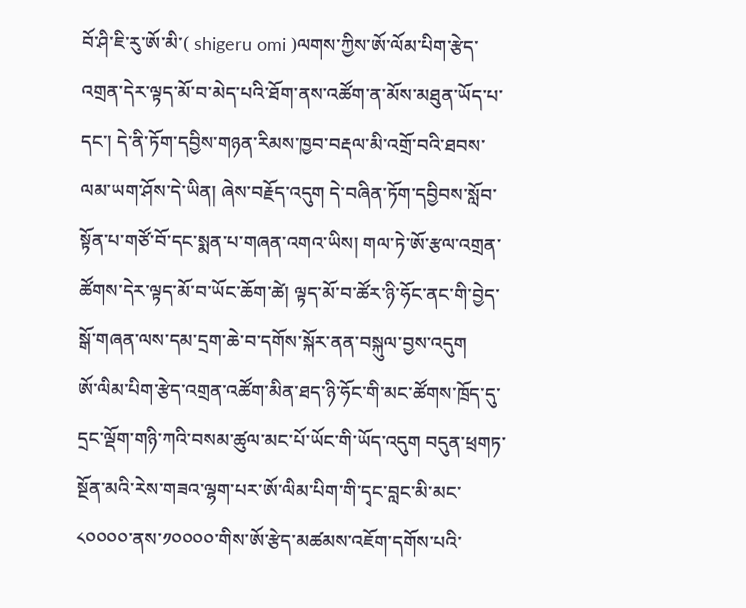བོ་ཤི་ཇི་རུ་ཨོ་མི་( shigeru omi )ལགས་ཀྱིས་ཨོ་ལོམ་པིག་རྩེད་འགྲན་དེར་ལྟད་མོ་བ་མེད་པའི་ཐོག་ནས་འཚོག་ན་མོས་མཐུན་ཡོད་པ་དང་། དེ་ནི་ཏོག་དབྱིས་གཉན་རིམས་ཁྱབ་བརྡལ་མི་འགྲོ་བའི་ཐབས་ལམ་ཡག་ཤོས་དེ་ཡིན། ཞེས་བརྗོད་འདུག དེ་བཞིན་ཏོག་དབྱིབས་སློབ་སྟོན་པ་གཙོ་བོ་དང་སྨན་པ་གཞན་འགའ་ཡིས། གལ་ཏེ་ཨོ་རྩལ་འགྲན་ཚོགས་དེར་ལྟད་མོ་བ་ཡོང་ཆོག་ཚེ། ལྟད་མོ་བ་ཚོར་ཉི་ཧོང་ནང་གི་བྱེད་སྒོ་གཞན་ལས་དམ་དྲག་ཆེ་བ་དགོས་སྐོར་ནན་བསྐུལ་བྱས་འདུག
ཨོ་ལིམ་པིག་རྩེད་འགྲན་འཚོག་མིན་ཐད་ཉི་ཧོང་གི་མང་ཚོགས་ཁྲོད་དུ་དྲང་ལྡོག་གཉི་ཀའི་བསམ་ཚུལ་མང་པོ་ཡོང་གི་ཡོད་འདུག བདུན་ཕྲགཏ་སྔོན་མའི་རེས་གཟའ་ལྷག་པར་ཨོ་ལིམ་པིག་གི་དྭང་བླང་མི་མང་ ༨༠༠༠༠་ནས་༡༠༠༠༠་གིས་ཨོ་རྩེད་མཚམས་འཇོག་དགོས་པའི་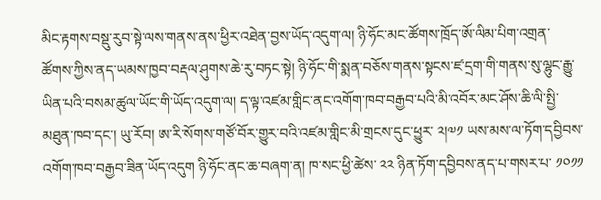མིང་རྟགས་བསྡུ་རུབ་སྟེ་ལས་གནས་ནས་ཕྱིར་འཐེན་བྱས་ཡོད་འདུག་ལ། ཉི་ཧོང་མང་ཚོགས་ཁྲོད་ཨོ་ལིམ་པིག་འགྲན་ཚོགས་ཀྱིས་ནད་ཡམས་ཁྱབ་བརྡལ་ཤུགས་ཆེ་རུ་བཏང་སྟེ། ཉི་ཧོང་གི་སྨན་བཅོས་གནས་སྟངས་ཛ་དྲག་གི་གནས་སུ་ལྷུང་རྒྱུ་ཡིན་པའི་བསམ་ཚུལ་ཡོང་གི་ཡོད་འདུག་ལ། ད་ལྟ་འཛམ་གླིང་ནང་འགོག་ཁབ་བརྒྱབ་པའི་མི་འབོར་མང་ཤོས་ཆི་ལི་སྤྱི་མཐུན་ཁབ་དང་། ཡུ་རོབ། ཨ་རི་སོགས་གཙོ་བོར་གྱུར་བའི་འཛམ་གླིང་མི་གྲངས་དུང་ཕྱུར་ ༢།༧༡ ཡས་མས་ལ་ཏོག་དབྱིབས་འགོག་ཁབ་བརྒྱབ་ཟིན་ཡོད་འདུག ཉི་ཧོང་ནང་ཆ་བཞག་ན། ཁ་སང་ཕྱི་ཚེས་ ༢༢ ཉིན་ཏོག་དབྱིབས་ནད་པ་གསར་པ་ ༡༠༡༡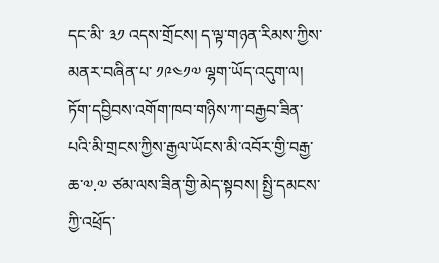དང་མི་ ༣༡ འདས་གྲོངས། ད་ལྟ་གཉན་རིམས་ཀྱིས་མནར་བཞིན་པ་ ༡༩༤༡༧ ལྷག་ཡོད་འདུག་ལ། ཏོག་དབྱིབས་འགོག་ཁབ་གཉིས་ཀ་བརྒྱབ་ཟིན་པའི་མི་གྲངས་ཀྱིས་རྒྱལ་ཡོངས་མི་འབོར་གྱི་བརྒྱ་ཆ་༧.༧ ཙམ་ལས་ཟིན་གྱི་མེད་སྟབས། སྤྱི་དམངས་ཀྱི་འཕྲོད་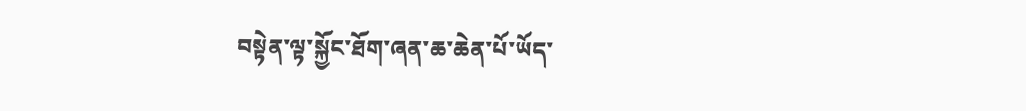བསྟེན་ལྟ་སྐྱོང་ཐོག་ཞན་ཆ་ཆེན་པོ་ཡོད་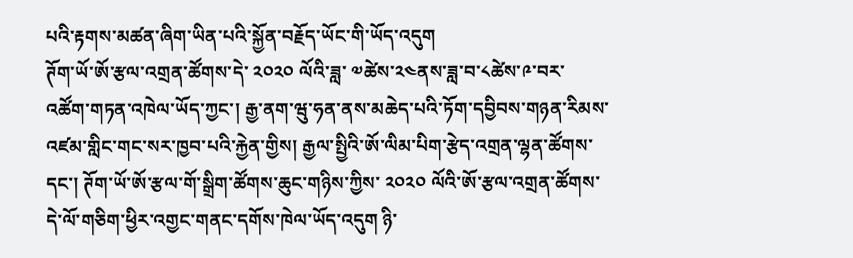པའི་རྟགས་མཚན་ཞིག་ཡིན་པའི་སྐྱོན་བརྗོད་ཡོང་གི་ཡོད་འདུག
ཊོག་ཡོ་ཨོ་རྩལ་འགྲན་ཚོགས་དེ་ ༢༠༢༠ ལོའི་ཟླ་ ༧ཚེས་༢༤ནས་ཟླ་བ་༨ཚེས་༩་བར་འཚོག་གཏན་འཁེལ་ཡོད་ཀྱང་། རྒྱ་ནག་ཝུ་ཧན་ནས་མཆེད་པའི་ཏོག་དབྱིབས་གཉན་རིམས་འཛམ་གླིང་གང་སར་ཁྱབ་པའི་རྐྱེན་གྱིས། རྒྱལ་སྤྱིའི་ཨོ་ལིམ་པིག་རྩེད་འགྲན་ལྷན་ཚོགས་དང་། ཊོག་ཡོ་ཨོ་རྩལ་གོ་སྒྲིག་ཚོགས་ཆུང་གཉིས་ཀྱིས་ ༢༠༢༠ ལོའི་ཨོ་རྩལ་འགྲན་ཚོགས་དེ་ལོ་གཅིག་ཕྱིར་འགྱང་གནང་དགོས་ཁེལ་ཡོད་འདུག ཉི་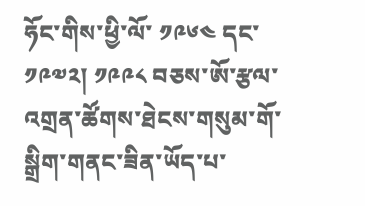ཧོང་གིས་ཕྱི་ལོ་ ༡༩༦༤ དང་ ༡༩༧༢། ༡༩༩༨ བཅས་ཨོ་རྩལ་འགྲན་ཚོགས་ཐེངས་གསུམ་གོ་སྒྲིག་གནང་ཟིན་ཡོད་པ་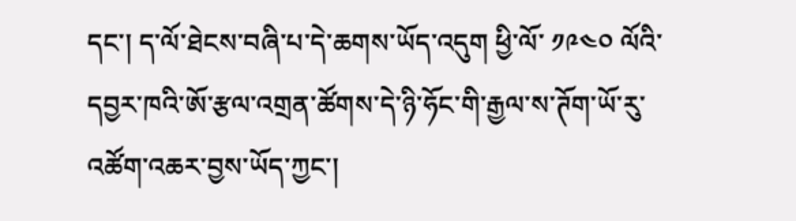དང་། ད་ལོ་ཐེངས་བཞི་པ་དེ་ཆགས་ཡོད་འདུག ཕྱི་ལོ་ ༡༩༤༠ ལོའི་དབྱར་ཁའི་ཨོ་རྩལ་འགྲན་ཚོགས་དེ་ཉི་ཧོང་གི་རྒྱལ་ས་ཊོག་ཡོ་རུ་འཚོག་འཆར་བྱས་ཡོད་ཀྱང་།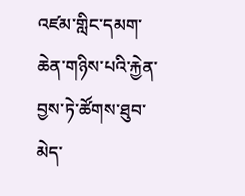འཛམ་གླིང་དམག་ཆེན་གཉིས་པའི་རྐྱེན་བྱས་ཏེ་ཚོགས་ཐུབ་མེད་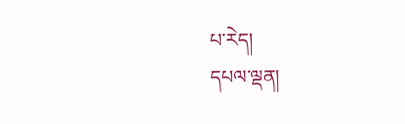པ་རེད།
དཔལ་ལྡན།